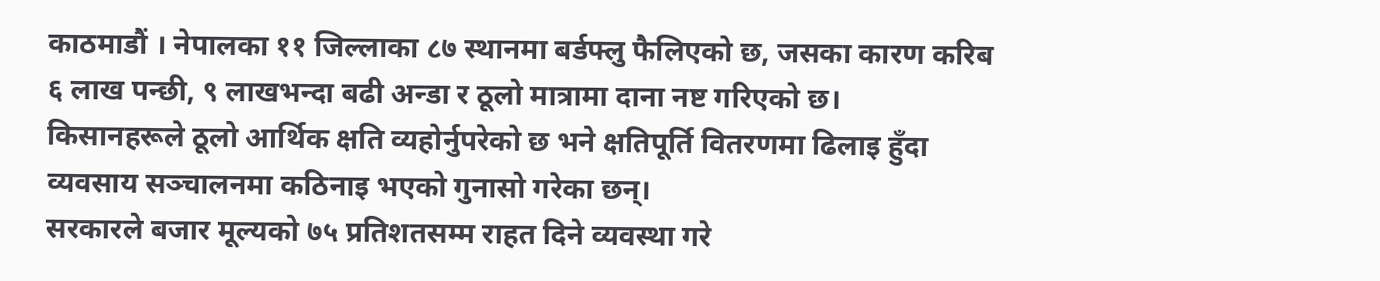काठमाडौं । नेपालका ११ जिल्लाका ८७ स्थानमा बर्डफ्लु फैलिएको छ, जसका कारण करिब ६ लाख पन्छी, ९ लाखभन्दा बढी अन्डा र ठूलो मात्रामा दाना नष्ट गरिएको छ।
किसानहरूले ठूलो आर्थिक क्षति व्यहोर्नुपरेको छ भने क्षतिपूर्ति वितरणमा ढिलाइ हुँदा व्यवसाय सञ्चालनमा कठिनाइ भएको गुनासो गरेका छन्।
सरकारले बजार मूल्यको ७५ प्रतिशतसम्म राहत दिने व्यवस्था गरे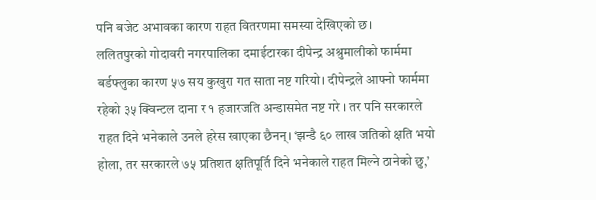पनि बजेट अभावका कारण राहत वितरणमा समस्या देखिएको छ।
ललितपुरको गोदावरी नगरपालिका दमाईटारका दीपेन्द्र अश्रुमालीको फार्ममा बर्डफ्लुका कारण ५७ सय कुखुरा गत साता नष्ट गरियो। दीपेन्द्रले आफ्नो फार्ममा रहेको ३५ क्विन्टल दाना र १ हजारजति अन्डासमेत नष्ट गरे । तर पनि सरकारले राहत दिने भनेकाले उनले हरेस खाएका छैनन्। ‘झन्डै ६० लाख जतिको क्षति भयो होला, तर सरकारले ७५ प्रतिशत क्षतिपूर्ति दिने भनेकाले राहत मिल्ने ठानेको छु,’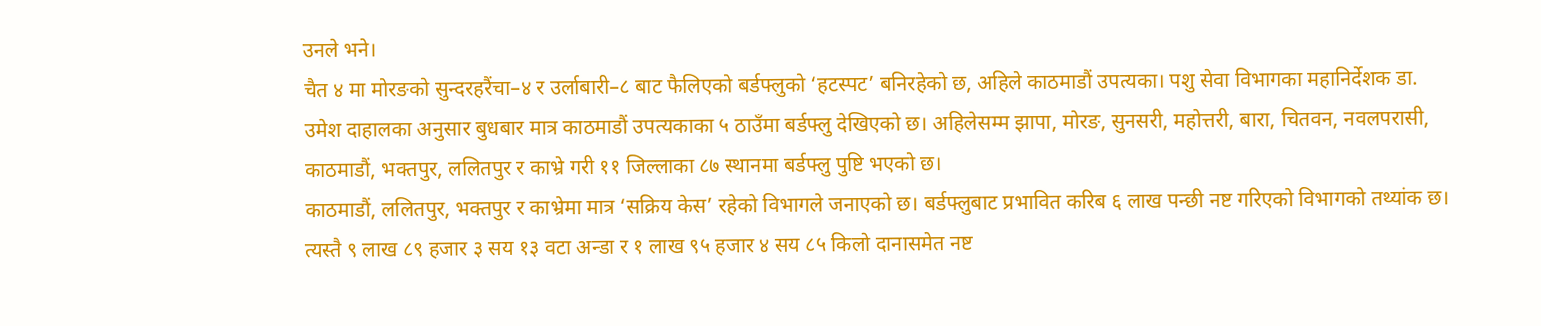उनले भने।
चैत ४ मा मोरङको सुन्दरहरैंचा–४ र उर्लाबारी–८ बाट फैलिएको बर्डफ्लुको ‘हटस्पट’ बनिरहेको छ, अहिले काठमाडौं उपत्यका। पशु सेवा विभागका महानिर्देशक डा. उमेश दाहालका अनुसार बुधबार मात्र काठमाडौं उपत्यकाका ५ ठाउँमा बर्डफ्लु देखिएको छ। अहिलेसम्म झापा, मोरङ, सुनसरी, महोत्तरी, बारा, चितवन, नवलपरासी, काठमाडौं, भक्तपुर, ललितपुर र काभ्रे गरी ११ जिल्लाका ८७ स्थानमा बर्डफ्लु पुष्टि भएको छ।
काठमाडौं, ललितपुर, भक्तपुर र काभ्रेमा मात्र ‘सक्रिय केस’ रहेको विभागले जनाएको छ। बर्डफ्लुबाट प्रभावित करिब ६ लाख पन्छी नष्ट गरिएको विभागको तथ्यांक छ। त्यस्तै ९ लाख ८९ हजार ३ सय १३ वटा अन्डा र १ लाख ९५ हजार ४ सय ८५ किलो दानासमेत नष्ट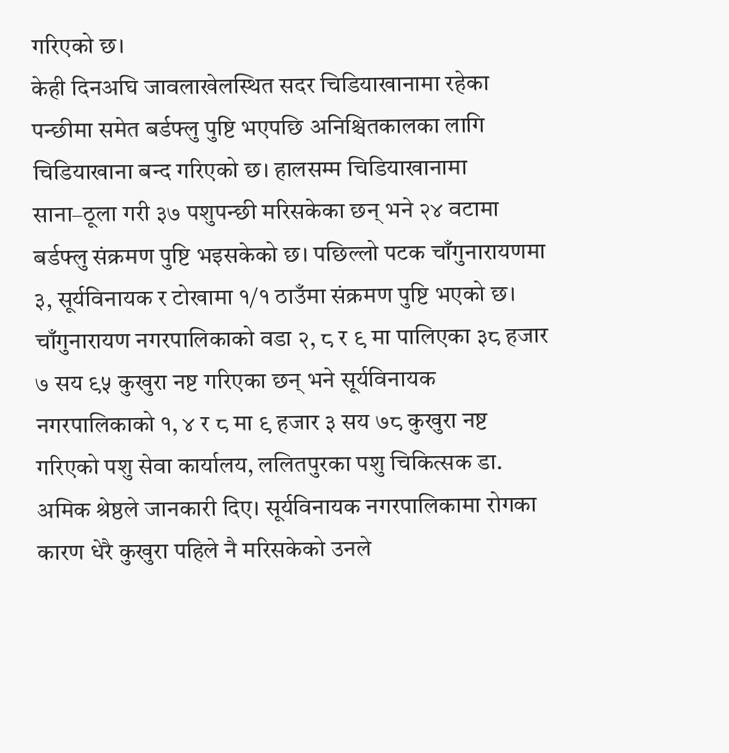गरिएको छ।
केही दिनअघि जावलाखेलस्थित सदर चिडियाखानामा रहेका पन्छीमा समेत बर्डफ्लु पुष्टि भएपछि अनिश्चितकालका लागि चिडियाखाना बन्द गरिएको छ। हालसम्म चिडियाखानामा साना–ठूला गरी ३७ पशुपन्छी मरिसकेका छन् भने २४ वटामा बर्डफ्लु संक्रमण पुष्टि भइसकेको छ। पछिल्लो पटक चाँगुनारायणमा ३, सूर्यविनायक र टोखामा १/१ ठाउँमा संक्रमण पुष्टि भएको छ।
चाँगुनारायण नगरपालिकाको वडा २, ८ र ९ मा पालिएका ३८ हजार ७ सय ९५ कुखुरा नष्ट गरिएका छन् भने सूर्यविनायक नगरपालिकाको १, ४ र ८ मा ९ हजार ३ सय ७८ कुखुरा नष्ट गरिएको पशु सेवा कार्यालय, ललितपुरका पशु चिकित्सक डा. अमिक श्रेष्ठले जानकारी दिए। सूर्यविनायक नगरपालिकामा रोगका कारण धेरै कुखुरा पहिले नै मरिसकेको उनले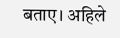बताए। अहिले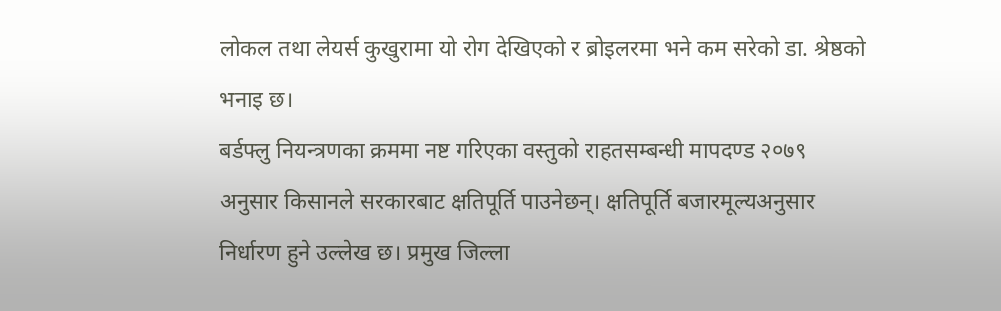लोकल तथा लेयर्स कुखुरामा यो रोग देखिएको र ब्रोइलरमा भने कम सरेको डा. श्रेष्ठको भनाइ छ।
बर्डफ्लु नियन्त्रणका क्रममा नष्ट गरिएका वस्तुको राहतसम्बन्धी मापदण्ड २०७९ अनुसार किसानले सरकारबाट क्षतिपूर्ति पाउनेछन्। क्षतिपूर्ति बजारमूल्यअनुसार निर्धारण हुने उल्लेख छ। प्रमुख जिल्ला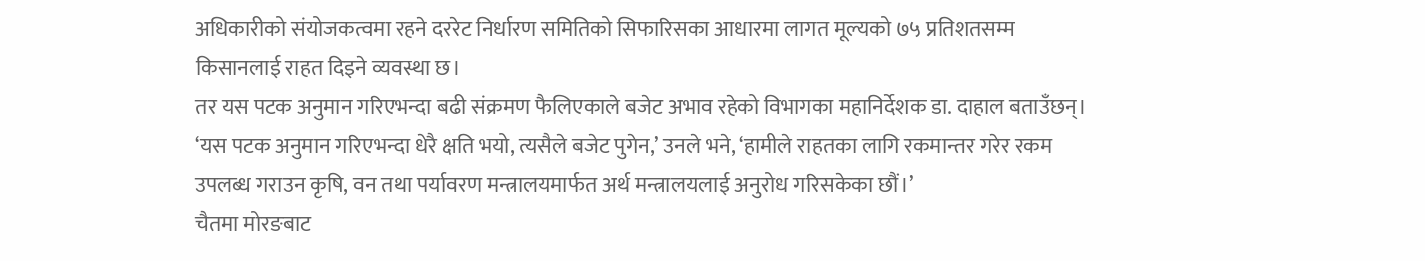अधिकारीको संयोजकत्वमा रहने दररेट निर्धारण समितिको सिफारिसका आधारमा लागत मूल्यको ७५ प्रतिशतसम्म किसानलाई राहत दिइने व्यवस्था छ।
तर यस पटक अनुमान गरिएभन्दा बढी संक्रमण फैलिएकाले बजेट अभाव रहेको विभागका महानिर्देशक डा. दाहाल बताउँछन्। ‘यस पटक अनुमान गरिएभन्दा धेरै क्षति भयो, त्यसैले बजेट पुगेन,’ उनले भने, ‘हामीले राहतका लागि रकमान्तर गरेर रकम उपलब्ध गराउन कृषि, वन तथा पर्यावरण मन्त्रालयमार्फत अर्थ मन्त्रालयलाई अनुरोध गरिसकेका छौं।’
चैतमा मोरङबाट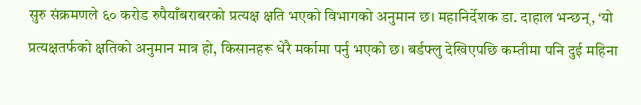सुरु संक्रमणले ६० करोड रुपैयाँबराबरको प्रत्यक्ष क्षति भएको विभागको अनुमान छ। महानिर्देशक डा. दाहाल भन्छन्, ‘यो प्रत्यक्षतर्फको क्षतिको अनुमान मात्र हो, किसानहरू धेरै मर्कामा पर्नु भएको छ। बर्डफ्लु देखिएपछि कम्तीमा पनि दुई महिना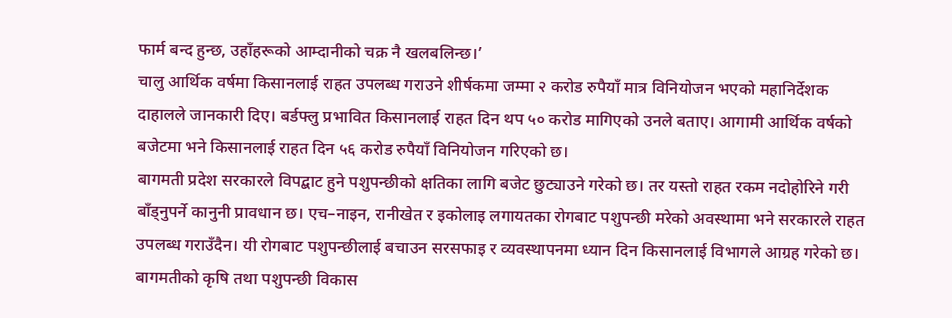फार्म बन्द हुन्छ, उहाँहरूको आम्दानीको चक्र नै खलबलिन्छ।’
चालु आर्थिक वर्षमा किसानलाई राहत उपलब्ध गराउने शीर्षकमा जम्मा २ करोड रुपैयाँ मात्र विनियोजन भएको महानिर्देशक दाहालले जानकारी दिए। बर्डफ्लु प्रभावित किसानलाई राहत दिन थप ५० करोड मागिएको उनले बताए। आगामी आर्थिक वर्षको बजेटमा भने किसानलाई राहत दिन ५६ करोड रुपैयाँ विनियोजन गरिएको छ।
बागमती प्रदेश सरकारले विपद्बाट हुने पशुपन्छीको क्षतिका लागि बजेट छुट्याउने गरेको छ। तर यस्तो राहत रकम नदोहोरिने गरी बाँड्नुपर्ने कानुनी प्रावधान छ। एच–नाइन, रानीखेत र इकोलाइ लगायतका रोगबाट पशुपन्छी मरेको अवस्थामा भने सरकारले राहत उपलब्ध गराउँदैन। यी रोगबाट पशुपन्छीलाई बचाउन सरसफाइ र व्यवस्थापनमा ध्यान दिन किसानलाई विभागले आग्रह गरेको छ।
बागमतीको कृषि तथा पशुपन्छी विकास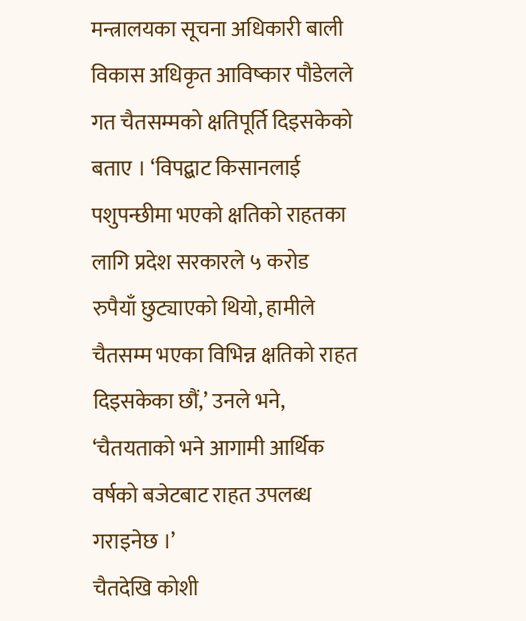मन्त्रालयका सूचना अधिकारी बाली विकास अधिकृत आविष्कार पौडेलले गत चैतसम्मको क्षतिपूर्ति दिइसकेको बताए । ‘विपद्बाट किसानलाई पशुपन्छीमा भएको क्षतिको राहतका लागि प्रदेश सरकारले ५ करोड रुपैयाँ छुट्याएको थियो, हामीले चैतसम्म भएका विभिन्न क्षतिको राहत दिइसकेका छौं,’ उनले भने, ‘चैतयताको भने आगामी आर्थिक वर्षको बजेटबाट राहत उपलब्ध गराइनेछ ।’
चैतदेखि कोशी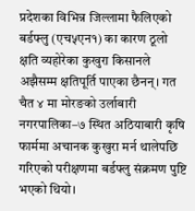प्रदेशका विभिन्न जिल्लामा फैलिएको बर्डफ्लु (एच५एन१) का कारण ठूलो क्षति व्यहोरेका कुखुरा किसानले अझैसम्म क्षतिपूर्ति पाएका छैनन्। गत चैत ४ मा मोरङको उर्लाबारी नगरपालिका–७ स्थित अठियाबारी कृषि फार्ममा अचानक कुखुरा मर्न थालेपछि गरिएको परीक्षणमा बर्डफ्लु संक्रमण पुष्टि भएको थियो।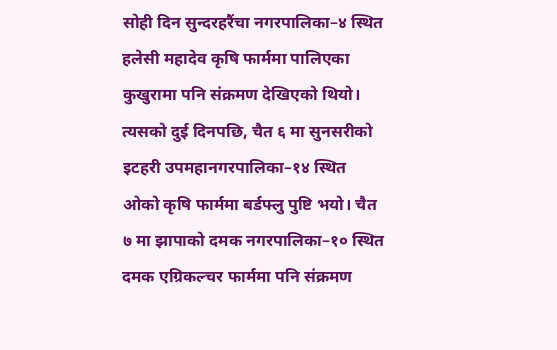सोही दिन सुन्दरहरैंचा नगरपालिका–४ स्थित हलेसी महादेव कृषि फार्ममा पालिएका कुखुरामा पनि संक्रमण देखिएको थियो। त्यसको दुई दिनपछि, चैत ६ मा सुनसरीको इटहरी उपमहानगरपालिका–१४ स्थित ओको कृषि फार्ममा बर्डफ्लु पुष्टि भयो। चैत ७ मा झापाको दमक नगरपालिका–१० स्थित दमक एग्रिकल्चर फार्ममा पनि संक्रमण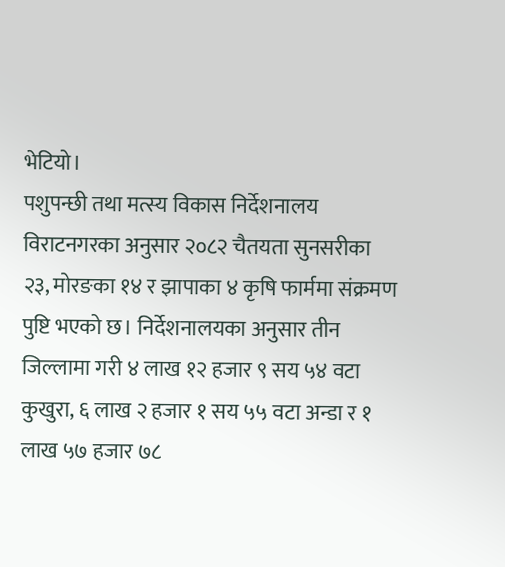भेटियो।
पशुपन्छी तथा मत्स्य विकास निर्देशनालय विराटनगरका अनुसार २०८२ चैतयता सुनसरीका २३, मोरङका १४ र झापाका ४ कृषि फार्ममा संक्रमण पुष्टि भएको छ। निर्देशनालयका अनुसार तीन जिल्लामा गरी ४ लाख १२ हजार ९ सय ५४ वटा कुखुरा, ६ लाख २ हजार १ सय ५५ वटा अन्डा र १ लाख ५७ हजार ७८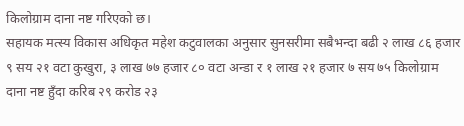किलोग्राम दाना नष्ट गरिएको छ।
सहायक मत्स्य विकास अधिकृत महेश कटुवालका अनुसार सुनसरीमा सबैभन्दा बढी २ लाख ८६ हजार ९ सय २१ वटा कुखुरा, ३ लाख ७७ हजार ८० वटा अन्डा र १ लाख २१ हजार ७ सय ७५ किलोग्राम दाना नष्ट हुँदा करिब २९ करोड २३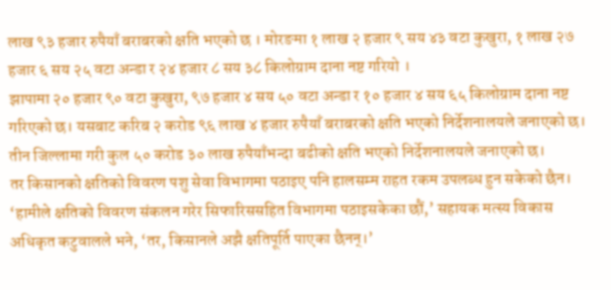लाख ९३ हजार रुपैयाँ बराबरको क्षति भएको छ । मोरङमा १ लाख २ हजार ९ सय ४३ वटा कुखुरा, १ लाख २७ हजार ६ सय २५ वटा अन्डा र २४ हजार ८ सय ३८ किलोग्राम दाना नष्ट गरियो ।
झापामा २० हजार ९० वटा कुखुरा, ९७ हजार ४ सय ५० वटा अन्डा र १० हजार ४ सय ६५ किलोग्राम दाना नष्ट गरिएको छ। यसबाट करिब २ करोड ९६ लाख ४ हजार रुपैयाँ बराबरको क्षति भएको निर्देशनालयले जनाएको छ। तीन जिल्लामा गरी कुल ५० करोड ३० लाख रुपैयाँभन्दा बढीको क्षति भएको निर्देशनालयले जनाएको छ।
तर किसानको क्षतिको विवरण पशु सेवा विभागमा पठाइए पनि हालसम्म राहत रकम उपलब्ध हुन सकेको छैन। ‘हामीले क्षतिको विवरण संकलन गरेर सिफारिससहित विभागमा पठाइसकेका छौं,’ सहायक मत्स्य विकास अधिकृत कटुवालले भने, ‘तर, किसानले अझै क्षतिपूर्ति पाएका छैनन्।’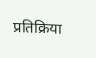प्रतिक्रिया